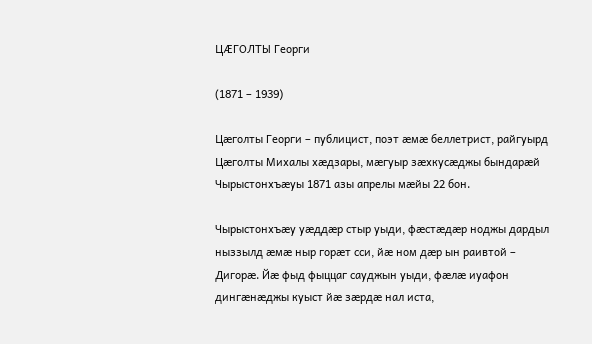ЦÆГОЛТЫ Георги

(1871 – 1939)

Цæголты Георги – публицист, поэт æмæ беллетрист, райгуырд Цæголты Михалы хæдзары, мæгуыр зæхкусæджы бындарæй Чырыстонхъæуы 1871 азы апрелы мæйы 22 бон.

Чырыстонхъæу уæддæр стыр уыди, фæстæдæр ноджы дардыл ныззылд æмæ ныр горæт сси, йæ ном дæр ын раивтой – Дигорæ. Йæ фыд фыццаг сауджын уыди, фæлæ иуафон дингæнæджы куыст йæ зæрдæ нал иста,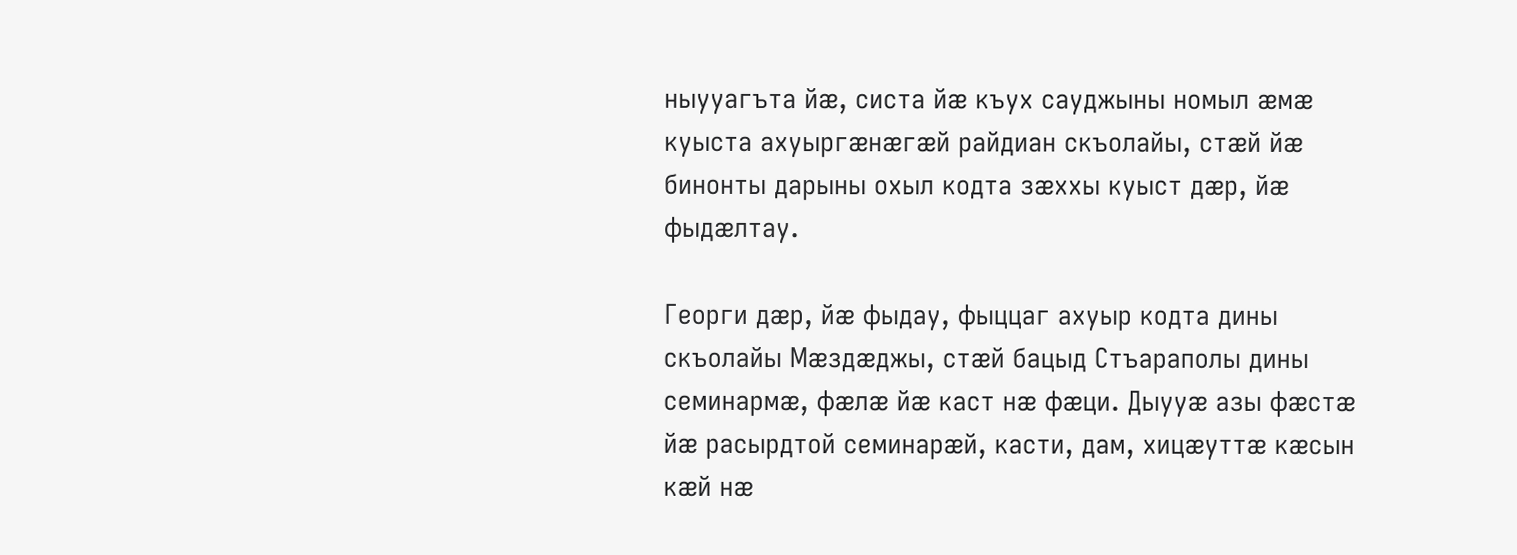ныууагъта йæ, систа йæ къух сауджыны номыл æмæ куыста ахуыргæнæгæй райдиан скъолайы, стæй йæ бинонты дарыны охыл кодта зæххы куыст дæр, йæ фыдæлтау.

Георги дæр, йæ фыдау, фыццаг ахуыр кодта дины скъолайы Мæздæджы, стæй бацыд Стъараполы дины семинармæ, фæлæ йæ каст нæ фæци. Дыууæ азы фæстæ йæ расырдтой семинарæй, касти, дам, хицæуттæ кæсын кæй нæ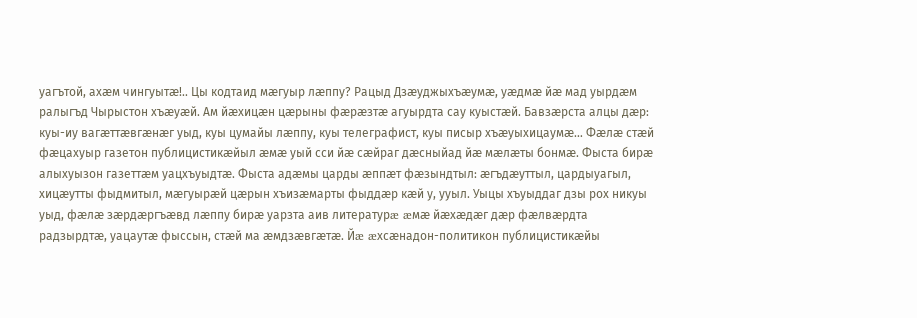уагътой, ахæм чингуытæ!.. Цы кодтаид мæгуыр лæппу? Рацыд Дзæуджыхъæумæ, уæдмæ йæ мад уырдæм ралыгъд Чырыстон хъæуæй. Ам йæхицæн цæрыны фæрæзтæ агуырдта сау куыстæй. Бавзæрста алцы дæр: куы-иу вагæттæвгæнæг уыд, куы цумайы лæппу, куы телеграфист, куы писыр хъæуыхицаумæ… Фæлæ стæй фæцахуыр газетон публицистикæйыл æмæ уый сси йæ сæйраг дæсныйад йæ мæлæты бонмæ. Фыста бирæ алыхуызон газеттæм уацхъуыдтæ. Фыста адæмы царды æппæт фæзындтыл: æгъдæуттыл, цардыуагыл, хицæутты фыдмитыл, мæгуырæй цæрын хъизæмарты фыддæр кæй у, ууыл. Уыцы хъуыддаг дзы рох никуы уыд, фæлæ зæрдæргъæвд лæппу бирæ уарзта аив литературæ æмæ йæхæдæг дæр фæлвæрдта радзырдтæ, уацаутæ фыссын, стæй ма æмдзæвгæтæ. Йæ æхсæнадон-политикон публицистикæйы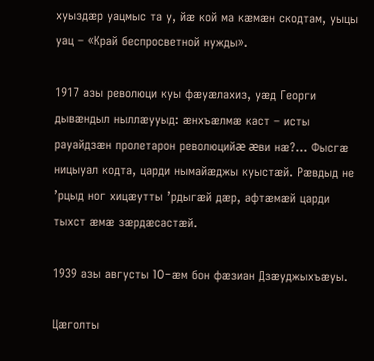хуыздæр уацмыс та у, йæ кой ма кæмæн скодтам, уыцы уац – «Край беспросветной нужды».

1917 азы революци куы фæуæлахиз, уæд Георги дывæндыл ныллæууыд: æнхъæлмæ каст – исты рауайдзæн пролетарон революцийæ æви нæ?… Фысгæ ницыуал кодта, царди нымайæджы куыстæй. Рæвдыд не ’рцыд ног хицæутты ’рдыгæй дæр, афтæмæй царди тыхст æмæ зæрдæсастæй.

1939 азы августы 10-æм бон фæзиан Дзæуджыхъæуы.

Цæголты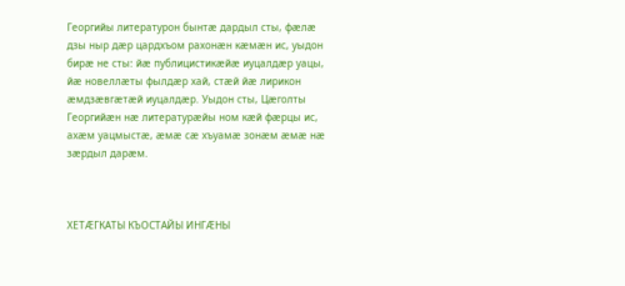Георгийы литературон бынтæ дардыл сты, фæлæ дзы ныр дæр цардхъом рахонæн кæмæн ис, уыдон бирæ не сты: йæ публицистикæйæ иуцалдæр уацы, йæ новеллæты фылдæр хай, стæй йæ лирикон æмдзæвгæтæй иуцалдæр. Уыдон сты, Цæголты Георгийæн нæ литературæйы ном кæй фæрцы ис, ахæм уацмыстæ, æмæ сæ хъуамæ зонæм æмæ нæ зæрдыл дарæм.



ХЕТÆГКАТЫ КЪОСТАЙЫ ИНГÆНЫ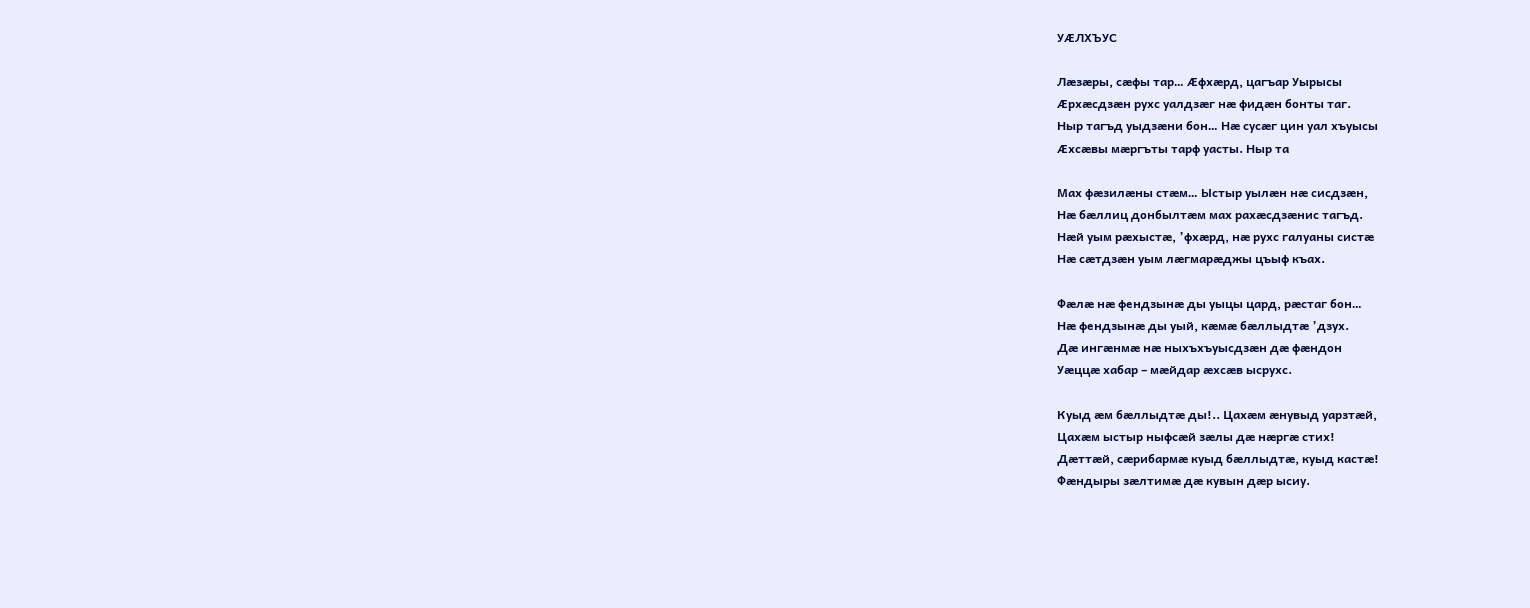УÆЛХЪУС

Лæзæры, сæфы тар… Æфхæрд, цагъар Уырысы
Æрхæсдзæн рухс уалдзæг нæ фидæн бонты таг.
Ныр тагъд уыдзæни бон… Нæ сусæг цин уал хъуысы
Æхсæвы мæргъты тарф уасты. Ныр та

Мах фæзилæны стæм… Ыстыр уылæн нæ сисдзæн,
Нæ бæллиц донбылтæм мах рахæсдзæнис тагъд.
Нæй уым рæхыстæ, ’фхæрд, нæ рухс галуаны систæ
Нæ сæтдзæн уым лæгмарæджы цъыф къах.

Фæлæ нæ фендзынæ ды уыцы цард, рæстаг бон…
Нæ фендзынæ ды уый, кæмæ бæллыдтæ ’дзух.
Дæ ингæнмæ нæ ныхъхъуысдзæн дæ фæндон
Уæццæ хабар – мæйдар æхсæв ысрухс.

Куыд æм бæллыдтæ ды!.. Цахæм æнувыд уарзтæй,
Цахæм ыстыр ныфсæй зæлы дæ нæргæ стих!
Дæттæй, сæрибармæ куыд бæллыдтæ, куыд кастæ!
Фæндыры зæлтимæ дæ кувын дæр ысиу.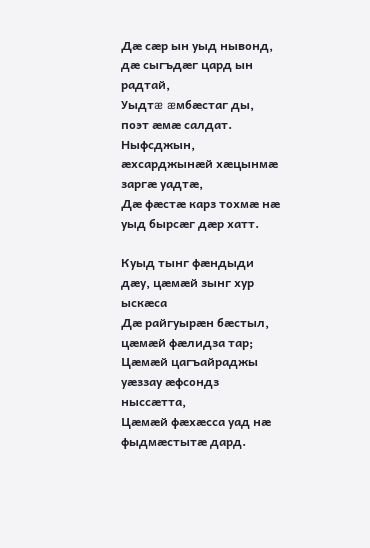Дæ сæр ын уыд нывонд, дæ сыгъдæг цард ын радтай,
Уыдтæ æмбæстаг ды, поэт æмæ салдат.
Ныфсджын, æхсарджынæй хæцынмæ заргæ уадтæ,
Дæ фæстæ карз тохмæ нæ уыд бырсæг дæр хатт.

Куыд тынг фæндыди дæу, цæмæй зынг хур ыскæса
Дæ райгуырæн бæстыл, цæмæй фæлидза тар;
Цæмæй цагъайраджы уæззау æфсондз ныссæтта,
Цæмæй фæхæсса уад нæ фыдмæстытæ дард.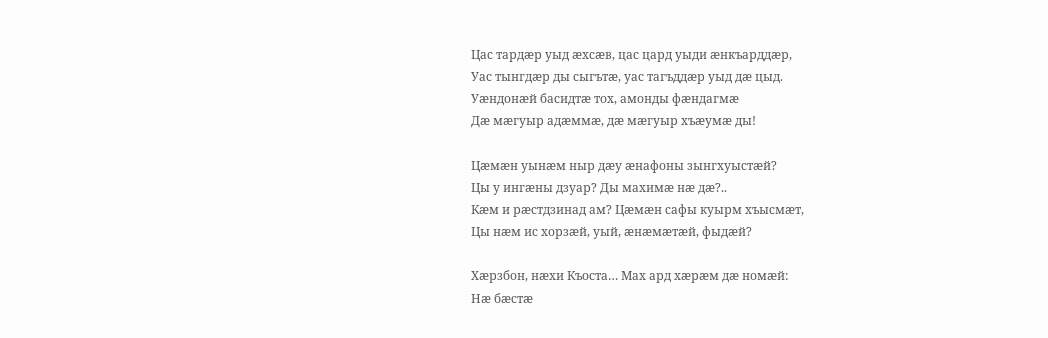Цас тардæр уыд æхсæв, цас цард уыди æнкъарддæр,
Уас тынгдæр ды сыгътæ, уас тагъддæр уыд дæ цыд.
Уæндонæй басидтæ тох, амонды фæндагмæ
Дæ мæгуыр адæммæ, дæ мæгуыр хъæумæ ды!

Цæмæн уынæм ныр дæу æнафоны зынгхуыстæй?
Цы у ингæны дзуар? Ды махимæ нæ дæ?..
Кæм и рæстдзинад ам? Цæмæн сафы куырм хъысмæт,
Цы нæм ис хорзæй, уый, æнæмæтæй, фыдæй?

Хæрзбон, нæхи Къоста… Мах ард хæрæм дæ номæй:
Нæ бæстæ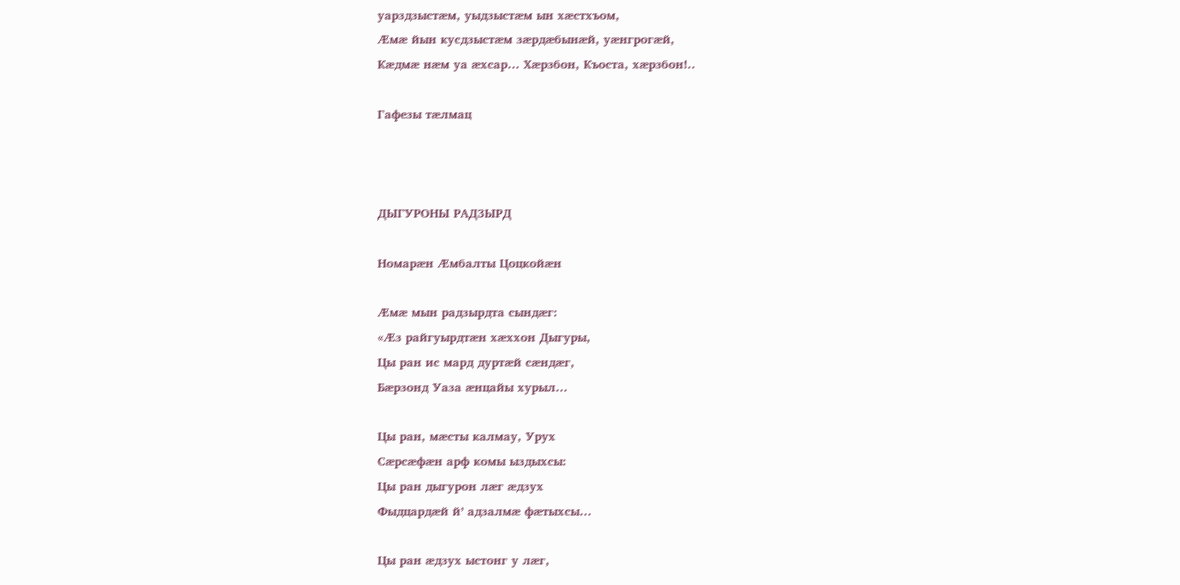уарздзыстæм, уыдзыстæм ын хæстхъом,
Æмæ йын кусдзыстæм зæрдæбынæй, уæнгрогæй,
Кæдмæ нæм уа æхсар… Хæрзбон, Къоста, хæрзбон!..

Гафезы тæлмац



ДЫГУРОНЫ РАДЗЫРД

Номарæн Æмбалты Цоцкойæн

Æмæ мын радзырдта сындæг:
«Æз райгуырдтæн хæххон Дыгуры,
Цы ран ис мард дуртæй сæндæг,
Бæрзонд Уаза æнцайы хурыл…

Цы ран, мæсты калмау, Урух
Сæрсæфæн арф комы ыздыхсы:
Цы ран дыгурон лæг æдзух
Фыдцардæй й’ адзалмæ фæтыхсы…

Цы ран æдзух ыстонг у лæг,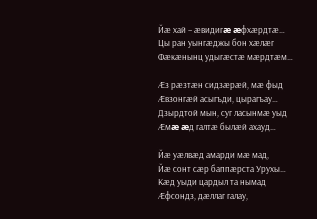Йæ хай – æвидигæ æфхæрдтæ…
Цы ран уынгæджы бон хæлæг
Фæкæнынц удыгæстæ мæрдтæм…

Æз рæзтæн сидзæрæй, мæ фыд
Æвзонгæй асыгъди, цырагъау…
Дзырдтой мын, суг ласынмæ уыд
Æмæ æд галтæ былæй ахауд…

Йæ уæлвæд амарди мæ мад,
Йæ сонт сæр баппæрста Урухы…
Кæд уыди цардыл та нымад
Æфсондз, дæллаг галау,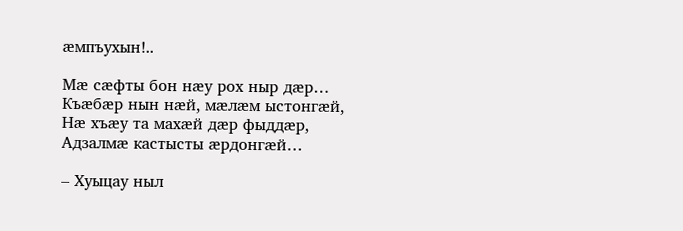æмпъухын!..

Мæ сæфты бон нæу рох ныр дæр…
Къæбæр нын нæй, мæлæм ыстонгæй,
Нæ хъæу та махæй дæр фыддæр,
Адзалмæ кастысты æрдонгæй…

– Хуыцау ныл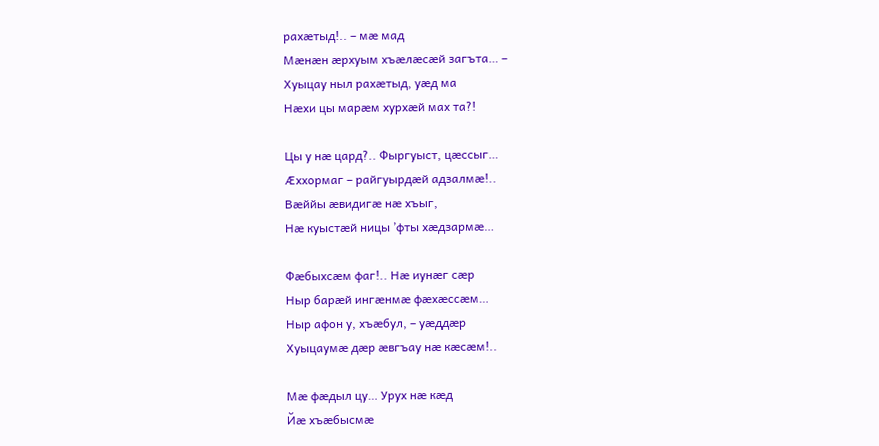рахæтыд!.. – мæ мад
Мæнæн æрхуым хъæлæсæй загъта… –
Хуыцау ныл рахæтыд, уæд ма
Нæхи цы марæм хурхæй мах та?!

Цы у нæ цард?.. Фыргуыст, цæссыг…
Æххормаг – райгуырдæй адзалмæ!..
Вæййы æвидигæ нæ хъыг,
Нæ куыстæй ницы ’фты хæдзармæ…

Фæбыхсæм фаг!.. Нæ иунæг сæр
Ныр барæй ингæнмæ фæхæссæм…
Ныр афон у, хъæбул, – уæддæр
Хуыцаумæ дæр æвгъау нæ кæсæм!..

Мæ фæдыл цу… Урух нæ кæд
Йæ хъæбысмæ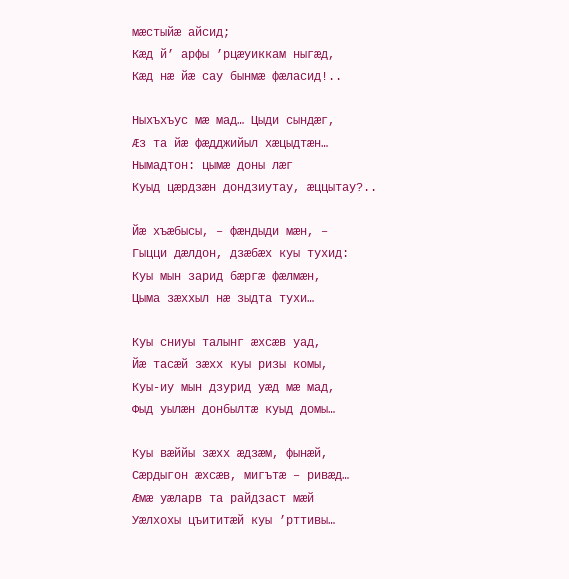мæстыйæ айсид;
Кæд й’ арфы ’рцæуиккам ныгæд,
Кæд нæ йæ сау бынмæ фæласид!..

Ныхъхъус мæ мад… Цыди сындæг,
Æз та йæ фæдджийыл хæцыдтæн…
Нымадтон: цымæ доны лæг
Куыд цæрдзæн дондзиутау, æццытау?..

Йæ хъæбысы, – фæндыди мæн, –
Гыцци дæлдон, дзæбæх куы тухид:
Куы мын зарид бæргæ фæлмæн,
Цыма зæххыл нæ зыдта тухи…

Куы сниуы талынг æхсæв уад,
Йæ тасæй зæхх куы ризы комы,
Куы-иу мын дзурид уæд мæ мад,
Фыд уылæн донбылтæ куыд домы…

Куы вæййы зæхх æдзæм, фынæй,
Сæрдыгон æхсæв, мигътæ – ривæд…
Æмæ уæларв та райдзаст мæй
Уæлхохы цъититæй куы ’рттивы…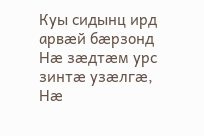Куы сидынц ирд арвæй бæрзонд
Нæ зæдтæм урс зинтæ узæлгæ,
Нæ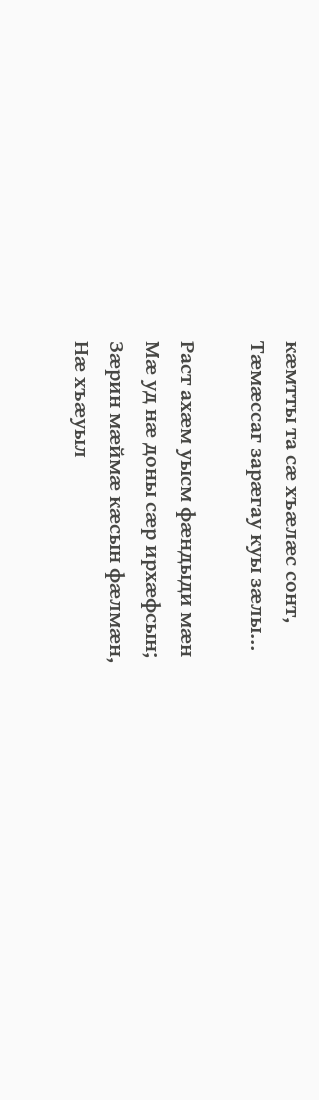кæмтты та сæ хъæлæс сонт,
Тæмæссаг зарæгау куы зæлы…

Раст ахæм уысм фæндыди мæн
Мæ уд нæ доны сæр ирхæфсын;
Зæрин мæймæ кæсын фæлмæн,
Нæ хъæуыл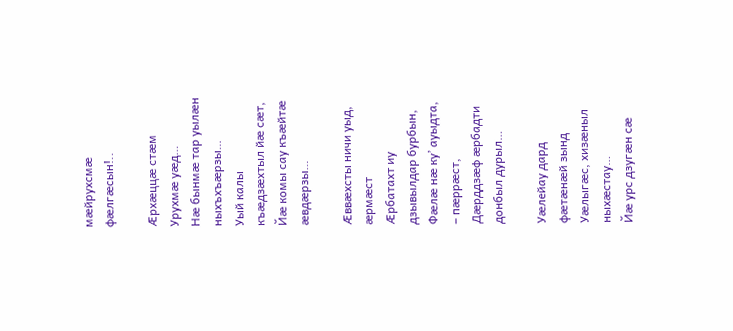мæйрухсмæ фæлгæсын!..

Æрхæццæ стæм Урухмæ уæд…
Нæ бынмæ тар уылæн ныхъхъæрзы…
Уый калы къæдзæхтыл йæ сæт,
Йæ комы сау къæйтæ æвдæрзы…

Æввæхсты ничи уыд, æрмæст
Æрбатахт иу дзывылдар бурбын,
Фæлæ нæ ку’ ауыдта, – пæррæст,
Дæрддзæф æрбадти донбыл дурыл…

Уæлейау дард фæтæнæй зынд
Уæлыгæс, хизæныл ныхæстау…
Йæ урс дзугæн сæ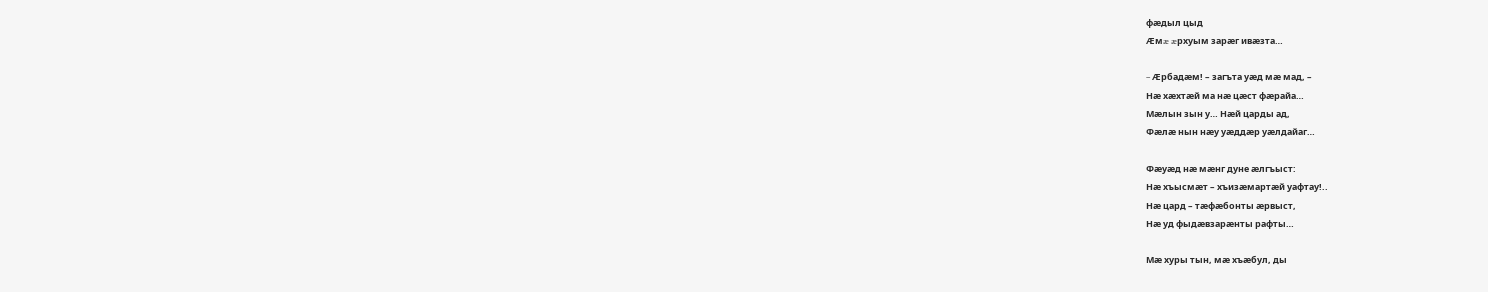фæдыл цыд
Æмæ æрхуым зарæг ивæзта…

– Æрбадæм! – загъта уæд мæ мад, –
Нæ хæхтæй ма нæ цæст фæрайа…
Мæлын зын у… Нæй царды ад,
Фæлæ нын нæу уæддæр уæлдайаг…

Фæуæд нæ мæнг дуне æлгъыст:
Нæ хъысмæт – хъизæмартæй уафтау!..
Нæ цард – тæфæбонты æрвыст,
Нæ уд фыдæвзарæнты рафты…

Мæ хуры тын, мæ хъæбул, ды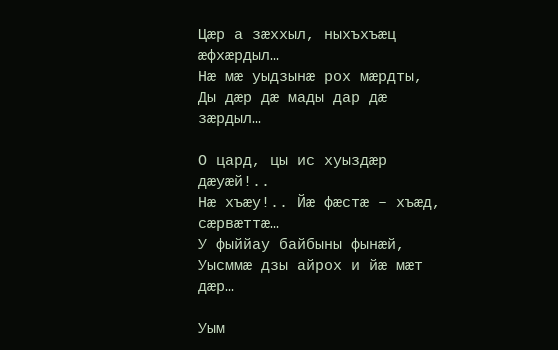Цæр а зæххыл, ныхъхъæц æфхæрдыл…
Нæ мæ уыдзынæ рох мæрдты,
Ды дæр дæ мады дар дæ зæрдыл…

О цард, цы ис хуыздæр дæуæй!..
Нæ хъæу!.. Йæ фæстæ – хъæд, сæрвæттæ…
У фыййау байбыны фынæй,
Уысммæ дзы айрох и йæ мæт дæр…

Уым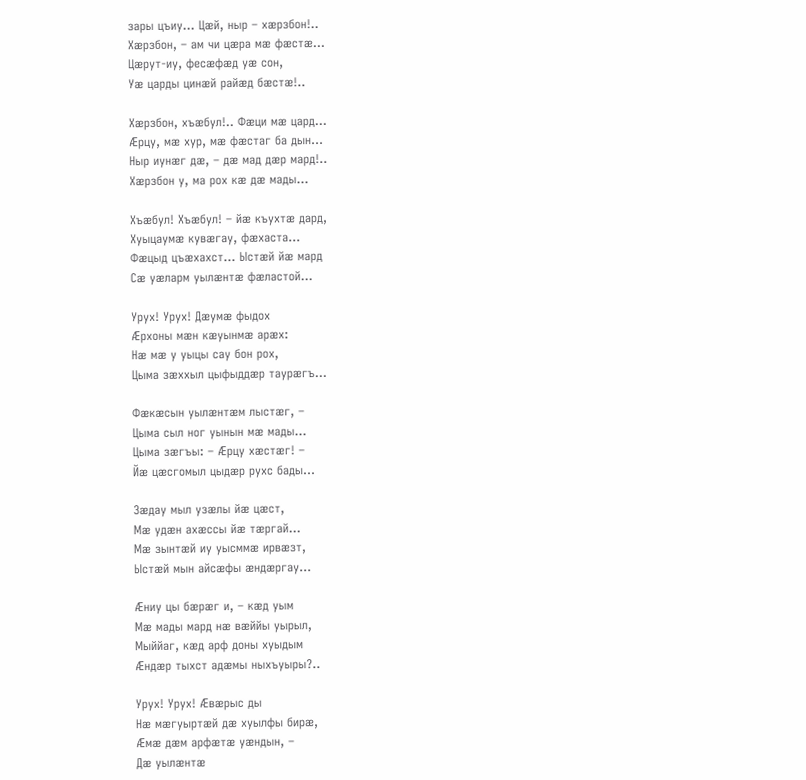зары цъиу… Цæй, ныр – хæрзбон!..
Хæрзбон, – ам чи цæра мæ фæстæ…
Цæрут-иу, фесæфæд уæ сон,
Уæ царды цинæй райæд бæстæ!..

Хæрзбон, хъæбул!.. Фæци мæ цард…
Æрцу, мæ хур, мæ фæстаг ба дын…
Ныр иунæг дæ, – дæ мад дæр мард!..
Хæрзбон у, ма рох кæ дæ мады…

Хъæбул! Хъæбул! – йæ къухтæ дард,
Хуыцаумæ кувæгау, фæхаста…
Фæцыд цъæхахст… Ыстæй йæ мард
Сæ уæларм уылæнтæ фæластой…

Урух! Урух! Дæумæ фыдох
Æрхоны мæн кæуынмæ арæх:
Нæ мæ у уыцы сау бон рох,
Цыма зæххыл цыфыддæр таурæгъ…

Фæкæсын уылæнтæм лыстæг, –
Цыма сыл ног уынын мæ мады…
Цыма зæгъы: – Æрцу хæстæг! –
Йæ цæсгомыл цыдæр рухс бады…

Зæдау мыл узæлы йæ цæст,
Мæ удæн ахæссы йæ тæргай…
Мæ зынтæй иу уысммæ ирвæзт,
Ыстæй мын айсæфы æндæргау…

Æниу цы бæрæг и, – кæд уым
Мæ мады мард нæ вæййы уырыл,
Мыййаг, кæд арф доны хуыдым
Æндæр тыхст адæмы ныхъуыры?..

Урух! Урух! Æвæрыс ды
Нæ мæгуыртæй дæ хуылфы бирæ,
Æмæ дæм арфæтæ уæндын, –
Дæ уылæнтæ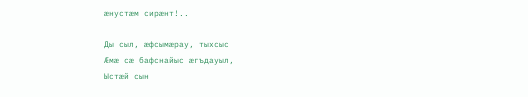æнустæм сирæнт!..

Ды сыл, æфсымæрау, тыхсыс
Æмæ сæ бафснайыс æгъдауыл,
Ыстæй сын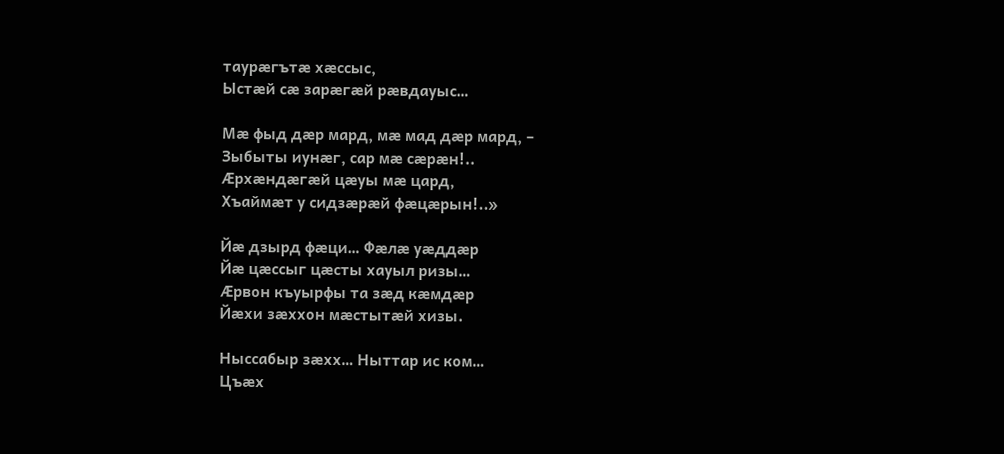таурæгътæ хæссыс,
Ыстæй сæ зарæгæй рæвдауыс…

Мæ фыд дæр мард, мæ мад дæр мард, –
Зыбыты иунæг, сар мæ сæрæн!..
Æрхæндæгæй цæуы мæ цард,
Хъаймæт у сидзæрæй фæцæрын!..»

Йæ дзырд фæци… Фæлæ уæддæр
Йæ цæссыг цæсты хауыл ризы…
Æрвон къуырфы та зæд кæмдæр
Йæхи зæххон мæстытæй хизы.

Ныссабыр зæхх… Ныттар ис ком…
Цъæх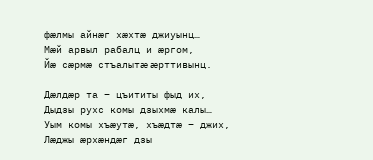фæлмы айнæг хæхтæ джиуынц…
Мæй арвыл рабалц и æргом,
Йæ сæрмæ стъалытæ æрттивынц.

Дæлдæр та – цъититы фыд их,
Дыдзы рухс комы дзыхмæ калы…
Уым комы хъæутæ, хъæдтæ – джих,
Лæджы æрхæндæг дзы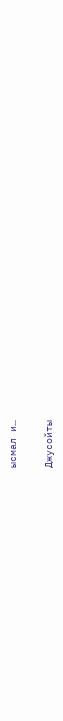ысмал и…

Джусойты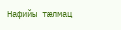Нафийы тæлмац